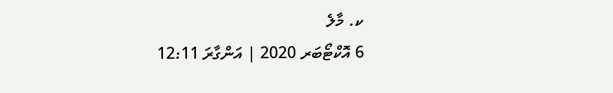ކ. މާލެ
6 އޮކްޓޯބަރ 2020 | އަންގާރަ 12:11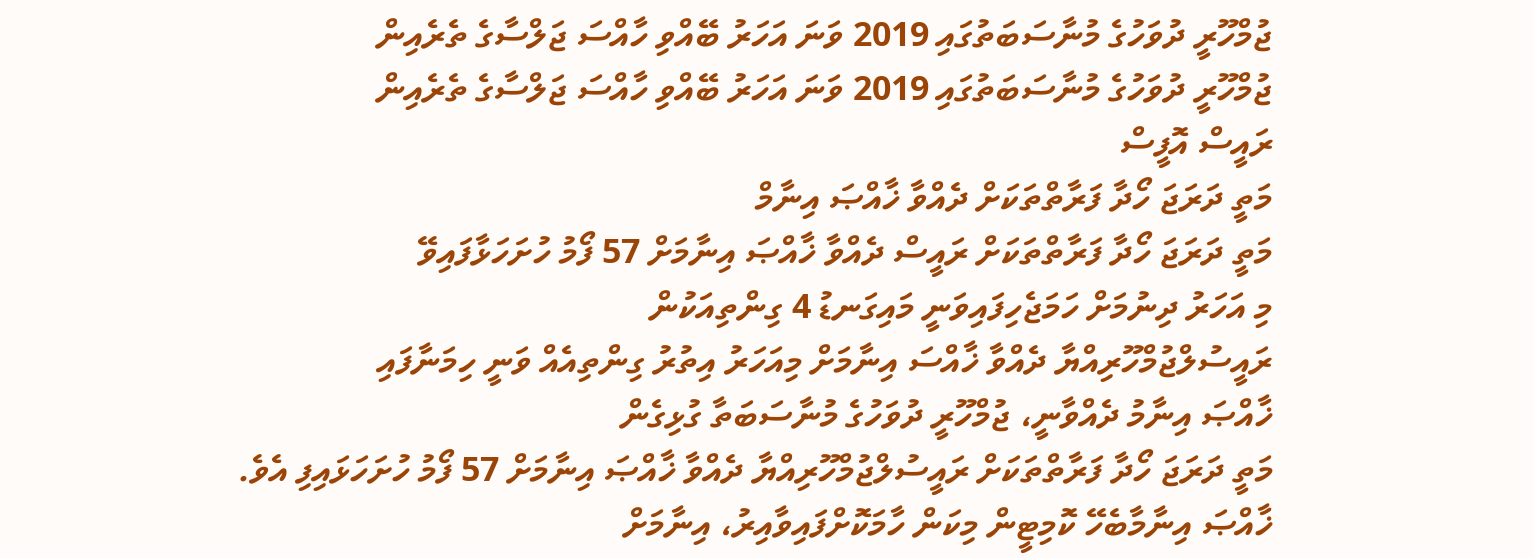ޖުމްހޫރީ ދުވަހުގެ މުނާސަބަތުގައި 2019 ވަނަ އަހަރު ބޭއްވި ހާއްސަ ޖަލްސާގެ ތެރެއިން
ޖުމްހޫރީ ދުވަހުގެ މުނާސަބަތުގައި 2019 ވަނަ އަހަރު ބޭއްވި ހާއްސަ ޖަލްސާގެ ތެރެއިން
ރައީސް އޮފީސް
މަތީ ދަރަޖަ ހޯދާ ފަރާތްތަކަށް ދެއްވާ ޚާއްޞަ އިނާމް
މަތީ ދަރަޖަ ހޯދާ ފަރާތްތަކަށް ރައީސް ދެއްވާ ޚާއްޞަ އިނާމަށް 57 ފޯމު ހުށަހަޅާފައިވޭ
މި އަހަރު ދިނުމަށް ހަމަޖެހިފައިވަނީ މައިގަނޑު 4 ގިންތިއަކުން
ރައީސުލްޖުމްހޫރިއްޔާ ދެއްވާ ޚާއްސަ އިނާމަށް މިއަހަރު އިތުރު ގިންތިއެއް ވަނީ ހިމަނާފައި
ޚާއްޞަ އިނާމު ދެއްވާނީ، ޖުމްހޫރީ ދުވަހުގެ މުނާސަބަތާ ގުޅިގެން
މަތީ ދަރަޖަ ހޯދާ ފަރާތްތަކަށް ރައީސުލްޖުމްހޫރިއްޔާ ދެއްވާ ޚާއްޞަ އިނާމަށް 57 ފޯމު ހުށަހަޅައިފި އެވެ.
ޚާއްޞަ އިނާމާބެހޭ ކޮމިޓީން މިކަން ހާމަކޮށްފައިވާއިރު، އިނާމަށް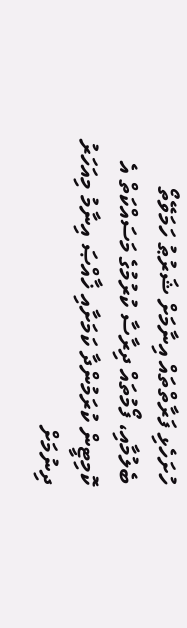ހުށަހެޅި ފަރާތްތައް އިނާމަށް ޝަރުޠު ހަމަވޭތޯ ބެލުމާއި، ފޯމުތައް ދިރާސާ ކުރުމުގެ މަސައްކަތް އެ ކޮމިޓީން ކުރަމުންދާ ކަމަށާއި ޚާއްޞަ އިނާމު މިއަހަރު ދިނުމަށް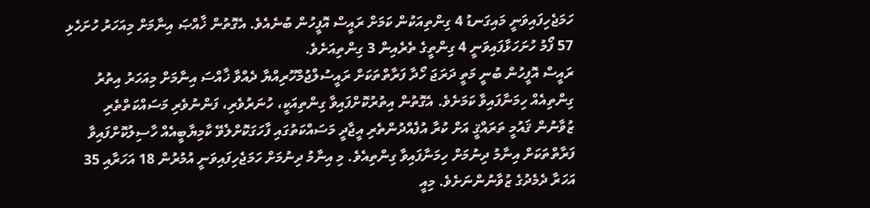ހަމަޖެހިފައިވަނީ މައިގަނޑު 4 ގިންތިއަކުން ކަމަށް ރައީސް އޮފީހުން ބުނެއެވެ. އެގޮތުން ޚާއްޞަ އިނާމަށް މިއަހަރު ހުށަހެޅި 57 ފޯމު ހުށަހަޅާފައިވަނީ 4 ގިންތީގެ ތެރެއިން 3 ގިންތިއަށެވެ.
ރައީސް އޮފީހުން ބުނީ މަތީ ދަރަޖަ ހޯދާ ފަރާތްތަކަށް ރައީސުލްޖުމްހޫރިއްޔާ ދެއްވާ ޚާއްސަ އިނާމަށް މިއަހަރު އިތުރު ގިންތިއެއް ހިމަނާފައިވާ ކަމަށެވެ. އެގޮތުން އިތުރުކޮށްފައިވާ ގިންތިއަކީ، ހުނަރުވެރި، ފަންނުވެރި މަސައްކަތްތެރި ޒުވާނުން ޤައުމީ ތަރައްޤީ އަށް ކުރާ އުފެއްދުންތެރި އީޖާދީ މަސައްކަތުގައި ފާހަގަކޮށްލެވޭ ކާމިޔާބީއެއް ހާސިލުކޮށްފައިވާ ފަރާތްތަކަށް އިނާމު ދިނުމަށް ހިމަނާފައިވާ ގިންތިއެވެ. މި އިނާމު ދިނުމަށް ހަމަޖެހިފައިވަނީ އުމުރުން 18 އަހަރާއި 35 އަހަރާ ދެމެދުގެ ޒުވާނުންނަށެވެ. މިއީ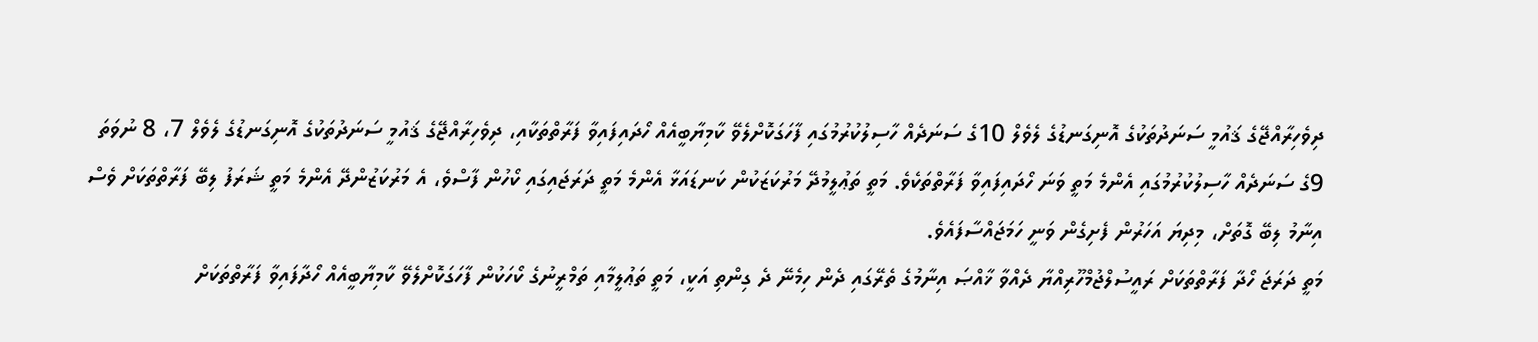ދިވެހިރާއްޖޭގެ ޤައުމީ ސަނަދުތަކުގެ އޮނިގަނޑުގެ ލެވެލް 10ގެ ސަނަދެއް ހާސިލުކުރުމުގައި ފާހަގަކޮށްލެވޭ ކާމިޔާބީއެއް ހޯދައިފައިވާ ފަރާތްތަކާއި، ދިވެހިރާއްޖޭގެ ޤައުމީ ސަނަދުތަކުގެ އޮނިގަނޑުގެ ލެވެލް 7، 8 ނުވަތަ 9ގެ ސަނަދެއް ހާސިލުކުރުމުގައި އެންމެ މަތީ ވަނަ ހޯދައިފައިވާ ފަރާތްތަކެވެ. މަތީ ތަޢުލީމުދޭ މަރުކަޒަކުން ކަނޑައަޅާ އެންމެ މަތީ ދަރަޖައިގައި ކޯހުން ފާސްވެ، އެ މަރުކަޒުންދޭ އެންމެ މަތީ ޝަރަފު ލިބޭ ފަރާތްތަކަށް ވެސް އިނާމު ލިބޭ ގޮތަށް، މިދިޔަ އަހަރުން ފެށިގެން ވަނީ ހަމަޖައްސާފައެވެ.
މަތީ ދަރަޖަ ހޯދާ ފަރާތްތަކަށް ރައީސުލްޖުމްހޫރިއްޔާ ދެއްވާ ޚާއްޞަ އިނާމުގެ ތެރޭގައި ދެން ހިމެނޭ ދެ ގިންތި އަކީ، މަތީ ތަޢުލީމާއި ތަމްރީނުގެ ކޯހަކުން ފާހަގަކޮށްލެވޭ ކާމިޔާބީއެއް ހޯދާފައިވާ ފަރާތްތަކަށް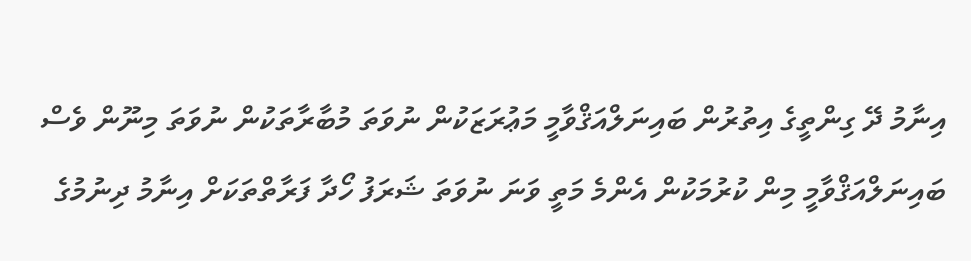އިނާމު ދޭ ގިންތީގެ އިތުރުން ބައިނަލްއަޤްވާމީ މަޢުރަޒަކުން ނުވަތަ މުބާރާތަކުން ނުވަތަ މިނޫން ވެސް ބައިނަލްއަޤްވާމީ މިން ކުރުމަކުން އެންމެ މަތީ ވަނަ ނުވަތަ ޝަރަފު ހޯދާ ފަރާތްތަކަށް އިނާމު ދިނުމުގެ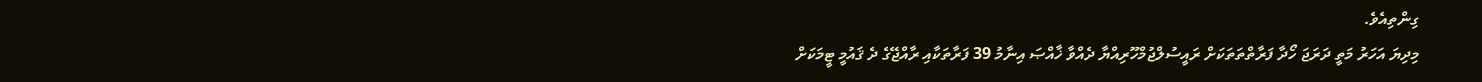ގިންތިއެވެ.
މިދިޔަ އަހަރު މަތީ ދަރަޖަ ހޯދާ ފަރާތްތަތަކަށް ރައީސުލްޖުމްހޫރިއްޔާ ދެއްވާ ޚާއްޞަ އިނާމު 39 ފަރާތަކާއި ރާއްޖޭގެ ދެ ޤައުމީ ޓީމަކަށް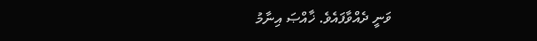ވަނީ ދެއްވާފައެވެ. ޚާއްޞަ އިނާމު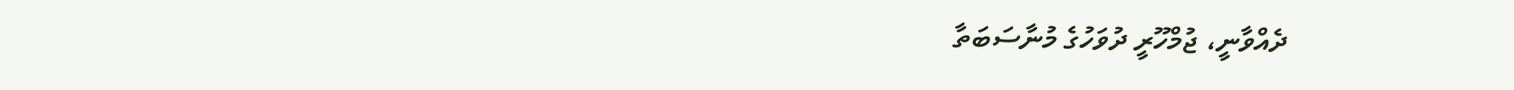ދެއްވާނީ، ޖުމްހޫރީ ދުވަހުގެ މުނާސަބަތާ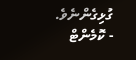ގުޅިގެންނެވެ.
- ކޮމެންޓް